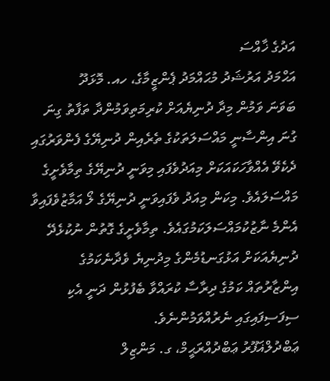އަދުގެ ޚާއްސަ
އަޙްމަދު އަރުޝަދު މުޙައްމަދު ޕެންޒީމާގެ، ހއ. މޮޅަދޫ
ބަވަނަ ވަމުން މިދާ ދުނިޔެއަށް ކުރިމަތިވަމުންދާ ތަފާތު ގިނަ ގުނަ އިންސާނީ މައްސަލަތަކުގެ ތެރެއިން ދުނިޔޭގެ ފެންވަރުގައި ދެކެވޭ އެއްވާހަކައަކަށް މިއަދުވެފައި މިވަނީ ދުނިޔޭގެ ތިމާވެށީގެ މައްސަލައެވެ. މިކަން މިއަދު ވެފައިވަނީ ދުނިޔޭގެ ލޯ އަމާޒުވެފައިވާ އެންމެ ނާޒުކުމައްސަލަކަމުގައެވެ. ތިމާވެށީގެ ގޮތުން ނުކުޅެދޭ ދުނިޔެއަކަށް އަޅުގަނޑުމެންގެ މިދުނިޔެ ވެދާނެކަމުގެ އިންޒާރުތައް ކަމުގެ ދިރާސާ ކުރައްވާ ބެފުޅުން ދަނީ އެކި ސިފަސިފައިގައި ނެރުއްވަމުންނެވެ.
ޢަބްދުލްޣަފޫރު ޢަބްދުއްރަޙީމް، ގ. މަންޒިލް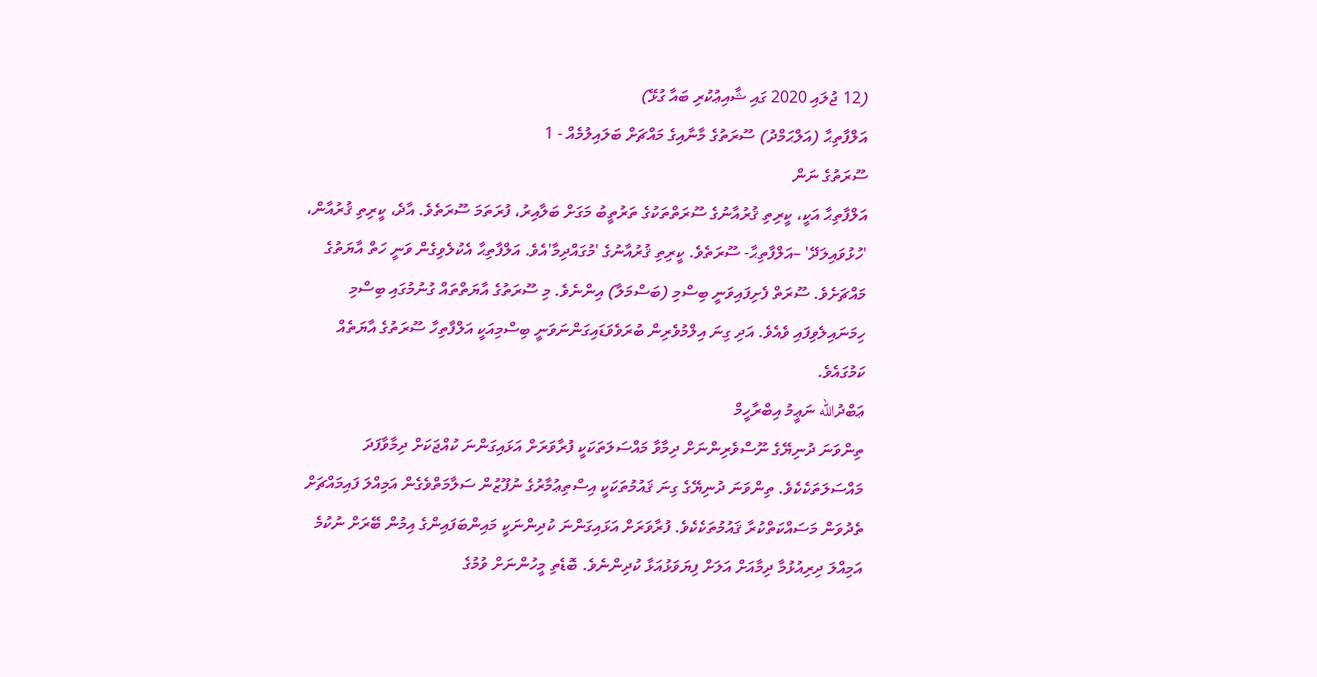(12 ޖުލައި 2020 ގައި ޝާއިޢުކުރި ބައާ ގުޅޭ)
އަލްފާތިޙާ (އަލްޙަމްދު) ސޫރަތުގެ މާނާއިގެ މައްޗަށް ބަލައިލުމެއް - 1
ސޫރަތުގެ ނަން
އަލްފާތިޙާ އަކީ، ކީރިތި ޤުރުއާނުގެ ސޫރަތްތަކުގެ ތަރުތީބު މަގަށް ބަލާއިރު، ފުރަތަމަ ސޫރަތެވެ. އާދެ، ކީރިތި ޤުރުއާން، 'ހުޅުވައިލަދޭ' –އަލްފާތިޙާ- ސޫރަތެވެ. ކީރިތި ޤުރުއާނުގެ 'މުގައްދިމާ'އެވެ. އަލްފާތިޙާ އެކުލެވިގެން ވަނީ ހަތް އާޔަތުގެ މައްޗަށެވެ. ސޫރަތް ފެށިފައިވަނީ ބިސްމި (ބަސްމަލާ) އިންނެވެ. މި ސޫރަތުގެ އާޔަތްތައް ގުނުމުގައި ބިސްމި ހިމަނައިލެވިފައި ވެއެވެ. އަދި ގިނަ އިލްމުވެރިން ބުރަވެވަޑައިގަންނަވަނީ ބިސްމިއަކީ އަލްފާތިހާ ސޫރަތުގެ އާޔަތެއް ކަމުގައެވެ.
ޢަބްދުالله ނަޢީމު އިބްރާހީމް
ތިންވަނަ ދުނިޔޭގެ ނޫސްވެރިންނަށް ދިމާވާ މައްސަލަތަކަކީ ފުރާވަރަށް އަޅައިގަންނަ ކުއްޖަކަށް ދިމާވާފަދަ މައްސަލަތަކެކެވެ. ތިންވަނަ ދުނިޔޭގެ ގިނަ ޤައުމުތަކަކީ އިސްތިޢުމާރުގެ ނުފޫޒުން ސަލާމަތްވެގެން އަމިއްލަ ފައިމައްޗަށް ތެދުވަން މަސައްކަތްކުރާ ޤައުމުތަކެކެވެ. ފުރާވަރަށް އަޅައިގަންނަ ކުދިންނަކީ މައިންބަފައިންގެ އިމުން ބޭރަށް ނުކުމެ އަމިއްލަ ދިރިއުޅުމާ ދިމާއަށް އަލަށް ފިޔަވަޅުއަޅާ ކުދިންނެވެ. ބޮޑެތި މީހުންނަށް ވުމުގެ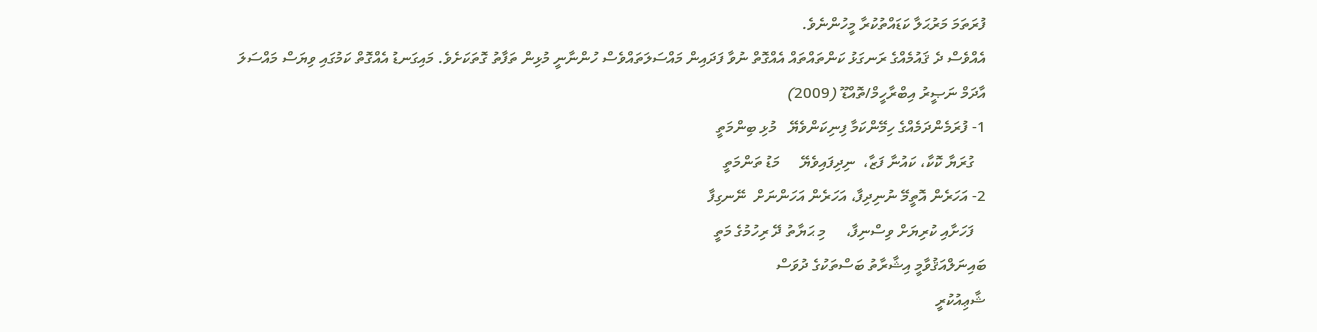ފުރަތަމަ މަރުޙަލާ ކަޑައްތުކުރާ މީހުންނެވެ.
އެއްވެސް ދެ ޤައުމެއްގެ ރަނގަޅު ކަންތައްތައް އެއްގޮތް ނުވާ ފަދައިން މައްސަލަތައްވެސް ހުންނާނީ މުޅިން ތަފާތު ގޮތަކަށެވެ. މައިގަނޑު އެއްގޮތް ކަމުގައި ވިޔަސް މައްސަލަ
އާދަމް ނަޞީރު އިބްރާހީމް/ތޮއްޑޫ (2009)
1- ފުރަމެންދަމެއްގެ ހިމޭންކަމާ ފިނިކަންވެޔޭ   މުޅި ބިންމަތީ
   ގުރަޔާ ކޮކާ، ކައުނާ ފަޒާ،  ނިދިފައިވެޔޭ     މަޑު ތަންމަތީ
2- އަހަރެން އޮތީމޭ ނުނިދިފާ، އަހަރެން އަހަންނަށް  ނޭނގިފާ
   ފަހަށާއި ކުރިޔަށް ވިސްނިފާ،     މި ޙަޔާތު ދޭ ރިހުމުގެ މަތީ
ބައިނަލްއަޤުވާމީ އިޝާރާތު ބަސްތަކުގެ ދުވަސް
ޝާޢިއުކުރީ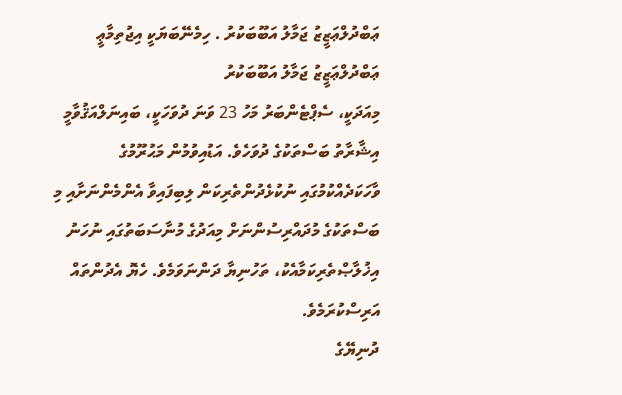ޢަބްދުލްޢަޒީޒު ޖަމާލު އަބޫބަކުރު . ހިމެނޭބަޔަކީ އިޖުތިމާޢީ
ޢަބްދުލްޢަޒީޒު ޖަމާލު އަބޫބަކުރު
މިއަދަކީ، ސެޕްޓެންބަރު މަހު 23 ވަނަ ދުވަހަކީ، ބައިނަލްއަޤުވާމީ އިޝާރާތު ބަސްތަކުގެ ދުވަހެވެ. އަޑުއިވުމުން މަޙުރޫމުގެ ވާހަކަދެއްކުމުގައި ނުކުޅެދުންތެރިކަން ލިބިފައިވާ އެންމެންނަށާއި މި ބަސްތަކުގެ މުދައްރިސުންނަށް މިއަދުގެ މުނާސަބަތުގައި ނުހަނު އިޚުލާޞްތެރިކަމާއެކު، ތަހުނިޔާ ދަންނަވަމެވެ. ހެޔޮ އެދުންތައް އަރިސްކުރަމެވެ.
ދުނިޔޭގެ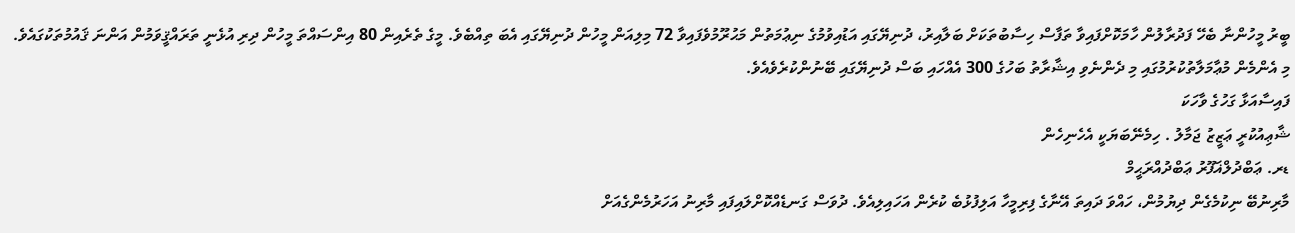ބީރު މީހުންނާ ބެހޭ ފަދުރާލުން ހާމަކޮށްފައިވާ ތަފާސް ހިސާބުތަކަށް ބަލާއިރު، ދުނިޔޭގައި އަޑުއިވުމުގެ ނިޢުމަތުން މަޙުރޫމުވެފައިވާ 72 މިލިއަން މީހުން ދުނިޔޭގައި އެބަ ތިއްބެވެ. މީގެ ތެރެއިން 80 އިންސައްތަ މީހުން ދިރި އުޅެނީ ތަރައްޤީވަމުން އަންނަ ޤައުމުތަކުގައެވެ. މި އެންމެން މުޢާމަލާތުކުރުމުގައި މި ދެންނެވި އިޝާރާތު ބަހުގެ 300 އެއްހައި ބަސް ދުނިޔޭގައި ބޭނުންކުރެވެއެވެ.
ފައިސާއަޅާ ގަހުގެ ވާހަކަ
ޝާޢިއުކުރީ ޢަޒީޒު ޖަމާލު . ހިމެނޭބަޔަކީ އެހެނިހެން
ޑރ. ޢަބްދުލްޣަފޫރު ޢަބްދުއްރަޙީމް
މާރިނުބޭ ނިކުމެގެން ދިޔުމުން، ހައްވަ ދައިތަ އޭނާގެ ފިރިމީހާ އަލިފުޅުބެ ކުރެން އަހައިލިއެވެ. ދުވަސް ގަނޑެއްކޮށްލައިފައި މާރިނު އަހަރުމެންގެއަށް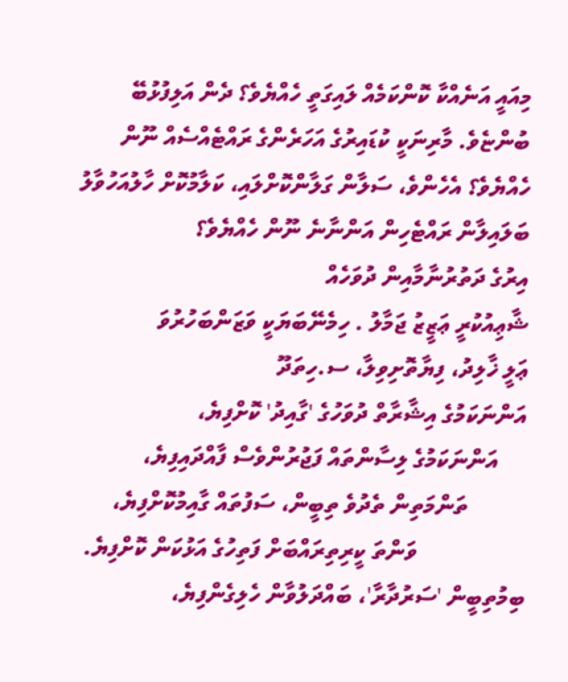މިއައީ އަނެއްކާ ކޮންކަމެއް ލައިގަތީ ހެއްޔެވެ؟ ދެން އަލިފުޅުބޭ ބުންޏެވެ. މާރިނަކީ ކުޑައިރުގެ އަހަރެންގެ ރައްޓެއްސެއް ނޫން ހެއްޔެވެ؟ އެހެންވެ، ސަލާން ގަލާންކޮށްލައި، ކަލާމުކޮށް ހާލުއަހުވާލު ބަލައިލާން ރައްޓެހިން އަންނާނެ ނޫން ހެއްޔެވެ؟
އިރުގެ ދަތުރުނާމާއިން ދުވަހެއް
ޝާޢިއުކުރީ ޢަޒީޒު ޖަމާލު . ހިމެނޭބަޔަކީ ވަޒަންބަހުރުވަ
ޢަލީ ޚާލިދު، ފިޔާތޮށިވިލާ، ސ.ހިތަދޫ
އަންނަކަމުގެ އިޝާރާތް ދުވަހުގެ 'ގާއިދު' ކޮށްފިޔެ،
     އަންނަކަމުގެ ލިސާންތައް ފަޖުރުންވެސް ފާއްދައިފިޔެ،
          ތަންމަތިން ތެދުވެ ތިބީން، ސަފުތައް ގާއިމުކޮށްފިޔެ،
                   ވަންތަ ކީރިތިރައްބަށް ފަތިހުގެ އަޅުކަން ކޮށްފިޔެ.
ބިމުތިބީން 'ސަރުދާރާ'، ބައްދަލުވާން ހެލިގެންފިޔެ،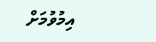އިމުވުމަށް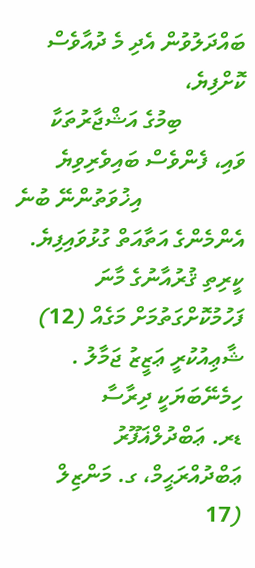ބައްދަލުވުން އެދި މެ ދުއާވެސް ކޮށްފިޔެ،
           ބިމުގެ އަޝްޖާރުތަކާ ވައި، ފެންވެސް ބައިވެރިވިޔެ
                  އިޚުވަތުންނޭ ބުނެ އެންމެންގެ އަތާއަތް ގުޅުވައިފިޔެ.
ކީރިތި ޤުރުއާނުގެ މާނަ ފަހުމުކޮށްގަތުމަށް މަގެއް (12)
ޝާޢިއުކުރީ ޢަޒީޒު ޖަމާލު . ހިމެނޭބަޔަކީ ދިރާސާ
ޑރ. ޢަބްދުލްޣަފޫރު ޢަބްދުއްރަޙީމް، ގ. މަންޒިލް
(17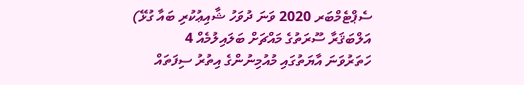ސެޕްޓެމްބަރ 2020 ވަނަ ދުވަހު ޝާއިޢުކުރި ބައާ ގުޅޭ)
އަލްބަޤަރާ ސޫރަތުގެ މައްޗަށް ބަލައިލުމެއް 4
ހަތަރުވަނަ އާޔަތުގައި މުއުމިނުންގެ އިތުރު ސިފަތައް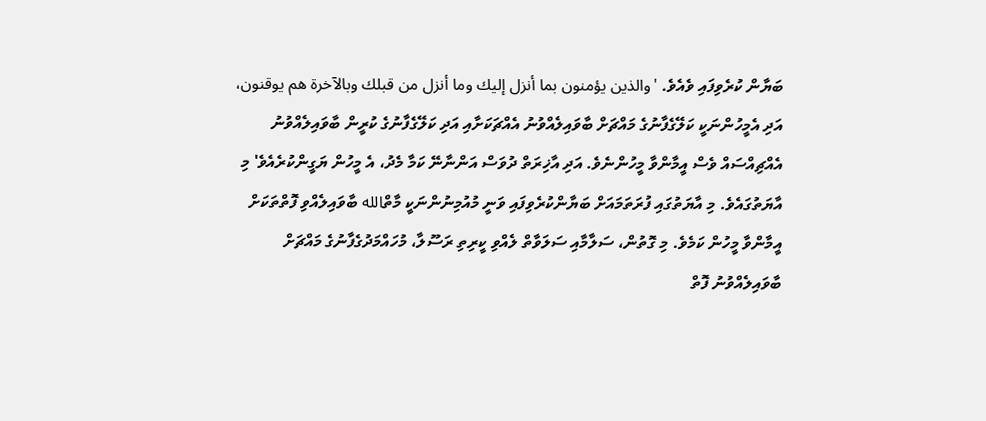ބަޔާން ކުރެވިފައި ވެއެވެ. 'والذين يؤمنون بما أنزل إليك وما أنزل من قبلك وبالآخرة هم يوقنون، އަދި އެމީހުންނަކީ ކަލޭގެފާނުގެ މައްޗަށް ބާވައިލެއްވުނު އެއްޗަކަށާއި އަދި ކަލޭގެފާނުގެ ކުރީން ބާވައިލެއްވުނު އެއްޗިއްސައް ވެސް އީމާންވާ މީހުންނެވެ. އަދި އާޚިރަތް ދުވަސް އަންނާނޭ ކަމާ މެދު، އެ މީހުން ޔަގީންކުރެއެވެ' މި އާޔަތުގައެވެ. މި އާޔަތުގައި ފުރަތަމައަށް ބަޔާންކުރެވިފައި ވަނީ މުއުމިނުންނަކީ މާތްالله ބާވައިލެއްވި ފޮތްތަކަށް އީމާންވާ މީހުން ކަމެވެ. މި ގޮތުން، ސަލާމާއި ސަލަވާތް ލެއްވި ކީރިތި ރަސޫލާ، މުހައްމަދުގެފާނުގެ މައްޗަށް ބާވައިލެއްވުނު ފޮތް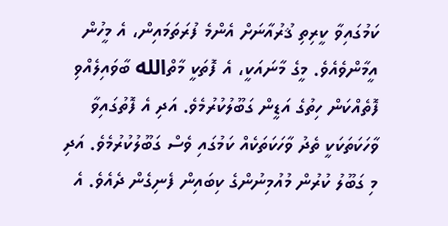ކަމުގައިވާ ކީރިތި ޤުރުއާނަށް އެންމެ ފުރަތަމައިން، އެ މީހުން އީމާންވެއެވެ. މީގެ މާނައަކީ، އެ ފޮތަކީ މާތްالله ބާވައިލެއްވި ފޮތެއްކަން ހިތުގެ އަޑީން ގަބޫލުކުރުމެވެ. އަދި އެ ފޮތުގައިވާ ވާހަކަތަކަކީ ތެދު ވާހަކަތަކެއް ކަމުގައި ވެސް ގަބޫލުކުރުމެވެ. އަދި މި ގަބޫލު ކުރުން މުއުމިނުންގެ ކިބައިން ފެނިގެން ދެއެވެ. އެ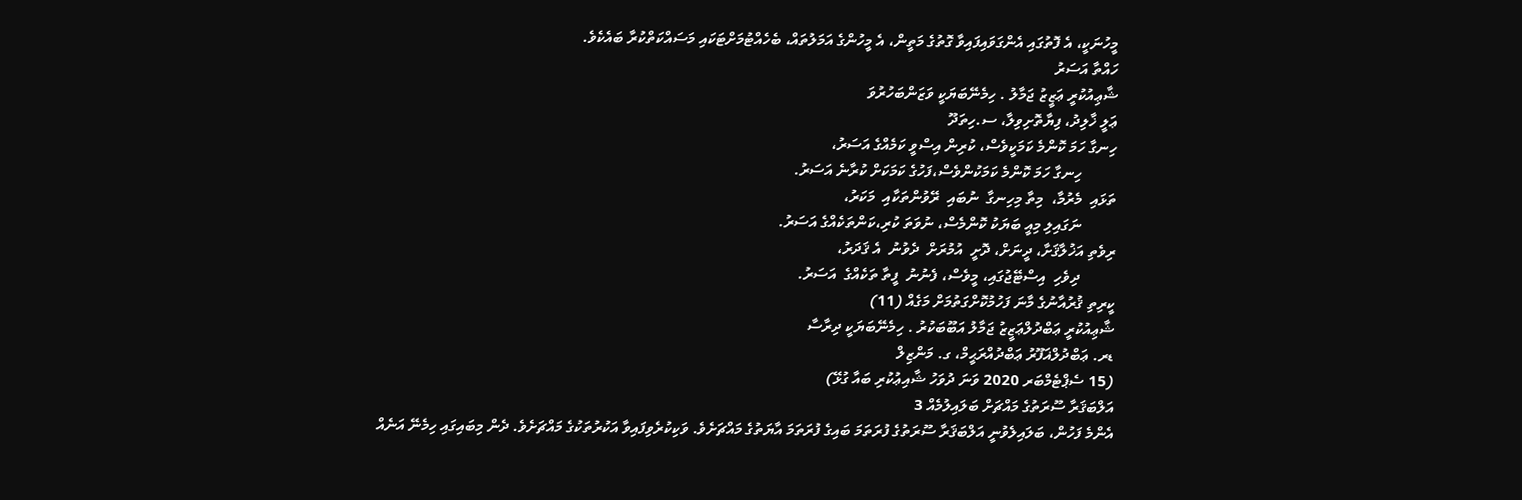މީހުނަކީ، އެ ފޮތުގައި އެންގަވައިފައިވާ ގޮތުގެ މަތީން، އެ މީހުންގެ އަމަލުތައް، ބެހެއްޓުމަށްޓަކައި މަސައްކަތްކުރާ ބައެކެވެ.
ހައްތާ އަސަރު
ޝާޢިއުކުރީ ޢަޒީޒު ޖަމާލު . ހިމެނޭބަޔަކީ ވަޒަންބަހުރުވަ
ޢަލީ ޚާލިދު، ފިޔާތޮށިވިލާ، ސ.ހިތަދޫ
ހިނގާ ހަމަ ކޮންމެ ކަމަކީވެސް، ކުރިން އިސްވީ ކަމެއްގެ އަސަރު،
         ހިނގާ ހަމަ ކޮންމެ ކަމަކުންވެސް،ފަހުގެ ކަމަކަށް ކުރާނެ އަސަރު.
ތަޅައި  މެރުމާ،  މިތާ މިހިނގާ  ނުބައި  ރޭވުންތަކާއި  މަކަރު،
         ނަގައިލި މިއީ ބަޔަކު ކޮންމެސް، ނުވަތަ ކުރި،ކަންތަކެއްގެ އަސަރު.
ރިވެތި އަޚުލާޤަށާ، ދީނަށް، ދޮށީ  އުމުރަށް  ދެވުނު  އެ ޤަދަރު،
         ދިވެހި  އިސްޓޭޖުގައި، މީވެސް، ފެނުނު  ފީތާ ތަކެއްގެ  އަސަރު.
ކީރިތި ޤުރުއާނުގެ މާނަ ފަހުމުކޮށްގަތުމަށް މަގެއް (11)
ޝާޢިއުކުރީ ޢަބްދުލްޢަޒީޒު ޖަމާލު އަބޫބަކުރު . ހިމެނޭބަޔަކީ ދިރާސާ
ޑރ. ޢަބްދުލްޣަފޫރު ޢަބްދުއްރަޙީމް، ގ. މަންޒިލް
(15 ސެޕްޓެމްބަރ 2020 ވަނަ ދުވަހު ޝާއިޢުކުރި ބައާ ގުޅޭ)
އަލްބަޤަރާ ސޫރަތުގެ މައްޗަށް ބަލައިލުމެއް 3
އެންމެ ފަހުން، ބަލައިލެވުނީ އަލްބަޤަރާ ސޫރަތުގެ ފުރަތަމަ ބައިގެ ފުރަތަމަ އާޔަތުގެ މައްޗަށެވެ. ވަކިކުރެވިފައިވާ އަކުރުތަކުގެ މައްޗަށެވެ. ދެން މިބައިގައި ހިމެނޭ އަނެއް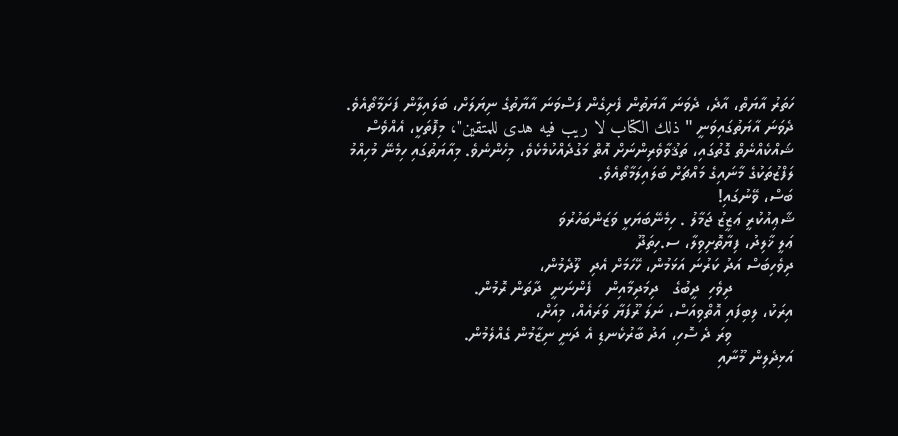ހަތަރު އާޔަތް، އާދެ، ދެވަނަ އާޔަތުން ފެށިގެން ފަސްވަނަ އާޔާތުގެ ނިޔަލަށް، ބަލައިލާން ފަށަމާތޯއެވެ.
ދެވަނަ އާޔަތުގައިވަނީ " ذلك الكتاب لا ريب فيه هدى للمتقين"، މިފޮތަކީ، އެއްވެސް ޝައްކެއްނެތް ގޮތުގައި، ތަޤުވާވެރިންނަށް އޮތް މަގުދެއްކުމެކެވެ، މިހެންނެވެ. މިއާޔަތުގައި ހިމެނޭ މުހިއްމު ލަފްޒުތަކުގެ މާނައިގެ މައްޗަށް ބަލައިލަމާތޯއެވެ.
ބަސް، ވޭނުގައި!
ޝާޢިއުކުރީ ޢަޒީޒު ޖަމާލު . ހިމެނޭބަޔަކީ ވަޒަންބަހުރުވަ
ޢަލީ ޚާލިދު، ފިޔާތޮށިވިލާ، ސ.ހިތަދޫ
ދިވެހިބަސް އަދު ކަރުނަ އަޅަމުން، ހޭހަމަށް އެދި  ލޫދެމުން،
             ދިވެހި  ދީބުގެ   ދިމަދިމާއިން   ފެންނަނީ  ދާތަން ރޮމުން.
އިރަކު، ލިބިފައި އޮތްވިއަސް، ނަލަ ރޫފަޔާ ވަރައެއް، މިއަށް،
             ވިރަ ދެ ސޮހި، އަދު ބާރުކެނޑި އެ ދަނީ ނިޒާމުން ގެއްލެމުން.
އަޅިދެލިން މޫނާއި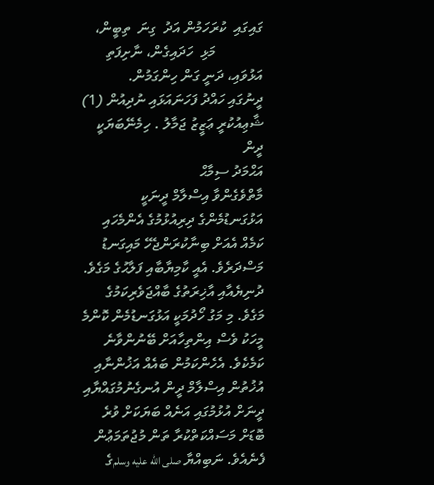ގައިގައި  ކުރަހަމުން އަދު  ގިނަ  ތިބީން،
             މަޅި  ހަދައިގެން، ނާށިފަތި އަޅުވައި، ދަނީ ގަން ހިންގަމުން.
ދީނުގައި ހައްދު ފަހަނައަޅައި ނުދިއުން (1)
ޝާޢިއުކުރީ ޢަޒީޒު ޖަމާލު . ހިމެނޭބަޔަކީ ދީން
އަޙްމަދު ސިމާޙް
މާތްވެގެންވާ އިސްލާމް ދީނަކީ އަޅުގަނޑުމެންގެ ދިރިއުޅުމުގެ އެންމެހައި ކަމެއް އެއަށް ބިނާކުރަންޖެހޭ މައިގަނޑު މަސްދަރެވެ. އެއީ ކާމިޔާބާއި ފަލާޙުގެ މަގެވެ. ދުނިޔެއާއި އާޚިރަތުގެ ބާއްޖަވެރިކަމުގެ މަގެވެ. މި މަގު ހޯދުމަކީ އަޅުގަނޑުމެން ކޮންމެ މީހަކު ވެސް އިންތިހާއަށް ބޭނުންވާނެ ކަމެކެވެ. އެހެންކަމުން ބައެއް އަޚުންނާއި އުޚުތުން އިސްލާމް ދީން އުނގެނުމުގައްޔާއި ދީނަށް އުޅުމުގައި އަނެއް ބަޔަކަށް ވުރެ ބޮޑަށް މަސައްކަތްކުރާ ތަން މުޖުތަމަޢުން ފެނެއެވެ. ނަބިއްޔާ صلى الله عليه وسلمގެ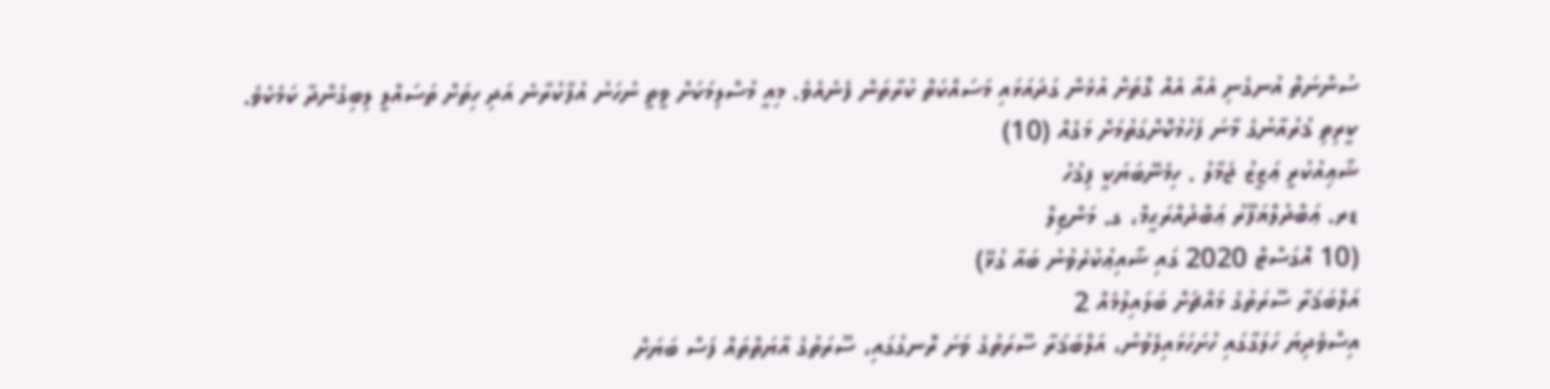ސުންނަތް އުނގެނި އެއާ އެއް ގޮތަށް އުޅެން ގަދައަޅައި މަސައްކަތް ކުރާތަން ފެނެއެވެ. މިއީ މުސްލިމަކަށް ވީތީ ނުހަނު އުފާކުރާނެ އަދި ހިތަށް ތަސައްލީ ލިބިގެންދާ ކަމެކެވެ.
ކީރިތި ޤުރުއާނުގެ މާނަ ފަހުމުކޮށްގަތުމަށް މަގެއް (10)
ޝާޢިއުކުރީ ޢަޒީޒު ޖަމާލު . ހިމެނޭބަޔަކީ ފިޤުހު
ޑރ. ޢަބްދުލްޣަފޫރު ޢަބްދުއްރަޙީމް، ގ. މަންޒިލް
(10 އޮގަސްޓް 2020 ގައި ޝާއިޢުކުރެވުނު ބައާ ގުޅޭ)
އަލްބަޤަރާ ސޫރަތުގެ މައްޗަށް ބަލައިލުމެއް 2
އިސްވެދިޔަ ހަލަގާގައި ހުށަހަޅައިލެވުނު، އަލްބަޤަރާ ސޫރަތުގެ ވަށަ ރޮނގުގައި، ސޫރަތުގެ އާޔަތްތައް ފަސް ބަޔަށް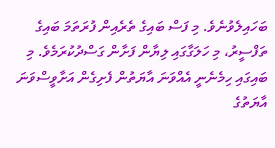ބަހައިލެވުނެވެ. މި ފަސް ބައިގެ ތެރެއިން ފުރަތަމަ ބައިގެ ތަފްސީރު، މި ހަލަގާގައި ލިޔާން ފަށާން ގަސްދުކުރަމެވެ. މި ބައިގައި ހިމެނެނީ އެއްވަނަ އާޔަތުން ފެށިގެން އަށާވީސްވަނަ އާޔަތުގެ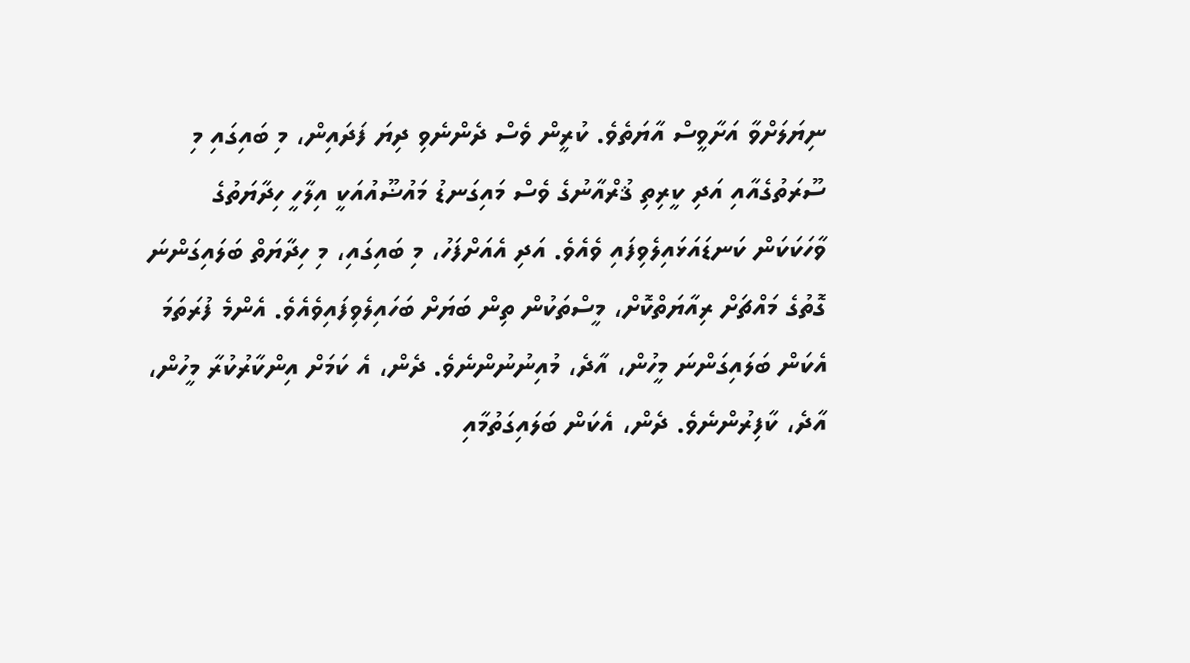ނިޔަލަށްވާ އަށާވީސް އާޔަތެވެ. ކުރީން ވެސް ދެންނެވި ދިޔަ ފަދައިން، މި ބައިގައި މި ސޫރަތުގެއާއި އަދި ކީރިތި ޤުރްއާނުގެ ވެސް މައިގަނޑު މައުޟޫއުއަކީ އިލާހީ ހިދާޔަތުގެ ވާހަކަކަން ކަނޑައަޅައިލެވިފައި ވެއެވެ. އަދި އެއަށްފަހު، މި ބައިގައި، މި ހިދާޔަތް ބަލައިގަންނަ ގޮތުގެ މައްޗަށް ރިއާޔަތްކޮށް، މީސްތަކުން ތިން ބަޔަށް ބަހައިލެވިފައިވެއެވެ. އެންމެ ފުރަތަމަ އެކަން ބަލައިގަންނަ މީހުން، އާދެ، މުއިނުނުންނެވެ. ދެން، އެ ކަމަށް އިންކާރުކުރާ މީހުން، އާދެ، ކާފިރުންނެވެ. ދެން، އެކަން ބަލައިގަތުމާއި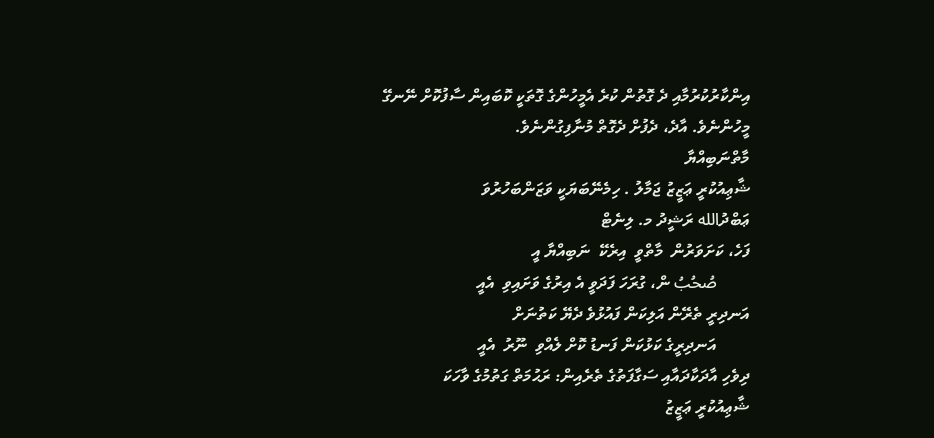އިންކާރުކުރުމާއި ދެ ގޮތުން ކުރެ އެމީހުންގެ ގޮތަކީ ކޮބައިން ސާފުކޮށް ނޭނގޭ މީހުންނެވެ. އާދެ، ދެފުށް ދެގޮތް މުނާފިގުންނެވެ.
މާތްނަބިއްޔާ
ޝާޢިއުކުރީ ޢަޒީޒު ޖަމާލު . ހިމެނޭބަޔަކީ ވަޒަންބަހުރުވަ
ޢަބްދުالله ރަޝީދު މ. ލިނެޓް
ފަހެ، ކަށަވަރުން  މާތްވީ  އިރެކޭ  ނަބިއްޔާ އީ
        صُحُبُ ން، ގުރަހަ ފަދަވީ އެ އިރުގެ ވަށައިވި  އެއީ
އަނދިރީ ތެރޭން އަލިކަން ފައުޅުވެ ދެޔޭ ކަތުނަށް
        އަނދިރީގެ ކަޅުކަން ފަނޑު ކޮށް ލެއްވި  ނޫރު  އެއީ
ދިވެހި އާދަކާދައާއި ސަގާފަތުގެ ތެރެއިން: ރަޙުމަތް ގަތުމުގެ ވާހަކަ
ޝާޢިއުކުރީ ޢަޒީޒު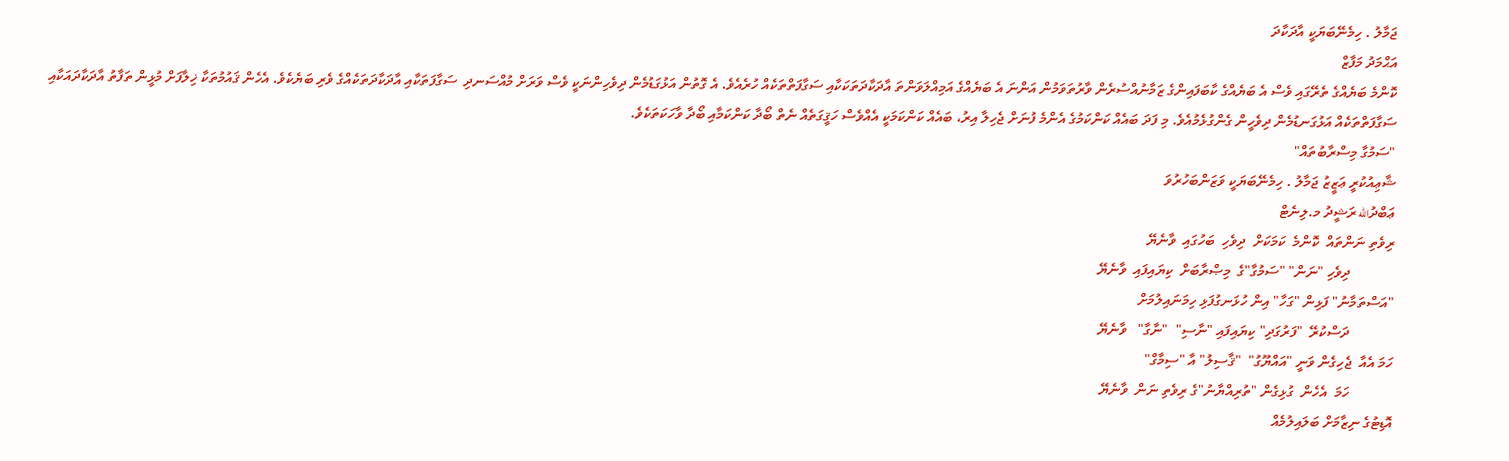ޖަމާލު . ހިމެނޭބަޔަކީ އާދަކާދަ
އަޙްމަދު މަފާޒް
ކޮންމެ ބަޔެއްގެ ތެރޭގައި ވެސް އެ ބަޔެއްގެ ކާބަފައިންގެ ޒަމާނުއްސުރެން ވާރުތަވަމުން އަންނަ އެ ބަޔެއްގެ އަމިއްލަވަންތަ އާދަކާދަތަކަކާއި ސަގާފަތްތަކެއް ހުރެއެވެ. އެ ގޮތުން އަޅުގަޑުމެން ދިވެހިންނަކީ ވެސް ވަރަށް މުއްސަނދި  ސަގާފަތަކާއި އާދަކާދަތަކެއްގެ ވެރި ބަޔެކެވެ. އެހެން ޤައުމުތަކާ ޚިލާފަށް މުޅީން ތަފާތު އާދަކާދައަކާއި ސަގާފަތްތަކެއް އަޅުގަނޑުމެން ދިވެހީން ގެންގުޅެމުއެވެ. މި ފަދަ ބައެއް ކަންކަމުގެ އެންމެ ފުނަށް ޖެހިލާ އިރު، ބައެއް ކަންކަމަކީ އެއްވެސް ހަޤީގަތެއް ނެތް ބޯދާ ކަންކަމާއި ބޯދާ ވާހަކަތަކެވެ.
"ސަމުގާ މިސްރާބުތައް"
ޝާޢިއުކުރީ ޢަޒީޒު ޖަމާލު . ހިމެނޭބަޔަކީ ވަޒަންބަހުރުވަ
ޢަބްދުالله ރަޝީދު މ.ލިނެޓް
ރިވެތި ނަންތައް  ކޮންމެ  ކަމަކަށް  ދިވެހި  ބަހުގައި  ވާނެޔޭ
            ދިވެހި "ނަން" "ސަމުގާ"ގެ  މިޞްރާބަށް  ކިޔައިފައި  ވާނެޔޭ
"އަސްތަމާނު" ފަޅިން "ގަހާ" އިން ހުޅަނގުފަޅި ހިމަނައިލުމަށް
            ދަސްކުރޭ  "ފަރުގަދި" ކިޔައިފައި "ނާސި"  "ނާގާ"   ވާނެޔޭ
ހަމަ އެއާ  ޖެހިގެން ވަނީ "އައްޔޫގު"  "ޤާސިލު" އާ "ސިމާގް"
            ހަމަ  އެހެން  ގުޅިގެން "ތުރިއްޔާނު"ގެ ރިވެތި ނަން  ވާނެޔޭ
އޮޑިޓުގެ ނިޒާމަށް ބަލައިލުމެއް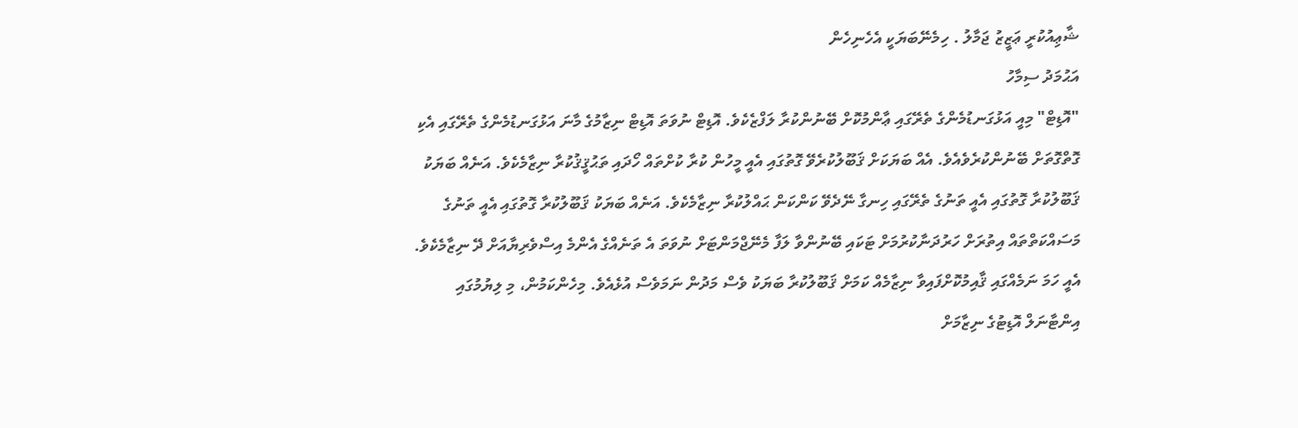ޝާޢިއުކުރީ ޢަޒީޒު ޖަމާލު . ހިމެނޭބަޔަކީ އެހެނިހެން
އަޙުމަދު ސިމާހު
"އޮޑިޓް" މިއީ އަޅުގަނޑުމެންގެ ތެރޭގައި ޢާންމުކޮށް ބޭނުންކުރާ ލަފްޒެކެވެ. އޮޑިޓް ނުވަތަ އޮޑިޓް ނިޒާމުގެ މާނަ އަޅުގަނޑުމެންގެ ތެރޭގައި އެކި ގޮތްގޮތަށް ބޭނުންކުރެވެއެވެ. އެއް ބަޔަކަށް ޤަބޫލުކުރެވޭ ގޮތުގައި އެއީ މީހުން ކުރާ ކުށްތައް ހޯދައި ތަޙުޤީޤުކުރާ ނިޒާމެކެވެ. އަނެއް ބަޔަކު ޤަބޫލުކުރާ ގޮތުގައި އެއީ ތަނުގެ ތެރޭގައި ހިނގާ ނޭދެވޭ ކަންކަން ޙައްލުކުރާ ނިޒާމެކެވެ. އަނެއް ބަޔަކު ޤަބޫލުކުރާ ގޮތުގައި އެއީ ތަނުގެ މަސައްކަތްތައް އިތުރަށް ހަރުދަނާކުރުމަށް ޓަކައި ބޭނުންވާ ލަފާ މެނޭޖްމަންޓަށް ނުވަތަ އެ ތަނެއްގެ އެންމެ އިސްވެރިޔާއަށް ދޭ ނިޒާމެކެވެ. އެއީ ހަމަ ނަމެއްގައި ޤާއިމުކޮށްފައިވާ ނިޒާމެއް ކަމަށް ޤަބޫލުކުރާ ބަޔަކު ވެސް މަދުން ނަމަވެސް އުޅެއެވެ. މިހެންކަމުން، މި ލިޔުމުގައި އިންޓާނަލް އޮޑިޓުގެ ނިޒާމަށް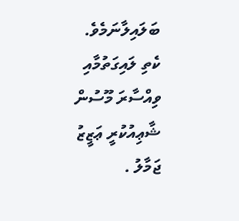ބަލައިލާނަމެވެ.
ކެތި ލައިގަތުމާއި ވިއްސާރަ މޫސުން
ޝާޢިއުކުރީ ޢަޒީޒު ޖަމާލު .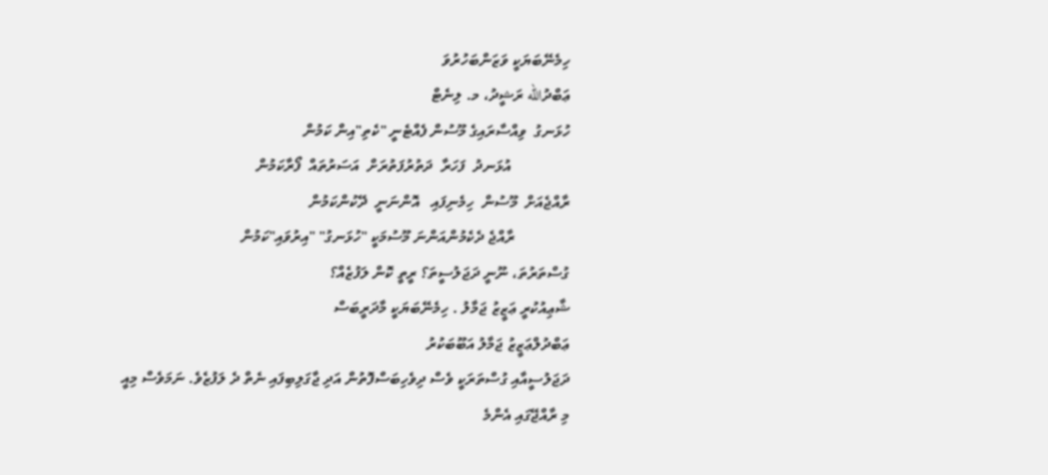ހިމެނޭބަޔަކީ ވަޒަންބަހުރުވަ
ޢަބްދުالله ރަޝީދު، މ. ލިނެޓް
ހުޅަނގު  ވިއްސާރައިގެ މޫސުން ފެއްޓެނީ "ކެތި"އިން ކަމުން
               އުޅަނދު  ފަހަރާ  ދަތުރުފަތުރަށް  އަސަރުތައް  ފޯރާކަމުން
ރާއްޖެއަށް  މޫސުން  ހިމެނިފައި   އޮންނަނީ  ދޭކުންކަމުން
              ރާއްޖެ ދެކެމުންއަންނަ މޫސުމަކީ "ހުޅަނގު" "އިރުވައި"ކަމުން
ގުސްތަރުތަ، ނޫނީ ދަޖަލުސީތަ؟ ރީތީ ކޮން ލަފުޒެއް؟
ޝާޢިއުކުރީ ޢަޒީޒު ޖަމާލު . ހިމެނޭބަޔަކީ މާދަރީބަސް
ޢަބްދުލްޢަޒީޒު ޖަމާލު އަބޫބަކުރު
ދަޖަލުސީއާއި ގުސްތަރަކީ ވެސް ދިވެހިބަސްފޮތުން އަދި ޖާގަލިބިފައި ނެތް ދެ ލަފުޒެވެ. ނަމަވެސް މިއީ މި ރާއްޖޭގައި އެންމެ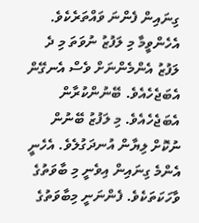ގިނައިން ފެންނަ ވައްތަރެކެވެ. އެހެންވީމާ މި ލަފުޒު ނުވަތަ މި ދެ ލަފުޒު އެންމެންނަށް ވެސް އެނގޭން އެބަޖެހެއެވެ. ބޭނުންކުރާން އެބަޖެހެއެވެ. މި ލަފުޒު ބޭނުން ނުކޮށް ލިޔާން އުނދަގުލެވެ. އެހެނީ އެންމެ ގިނައިން އިވެނީ މި ބާވަތުގެ ވާހަކަތަކެވެ. ފެންނަނީ މިބާވަތުގެ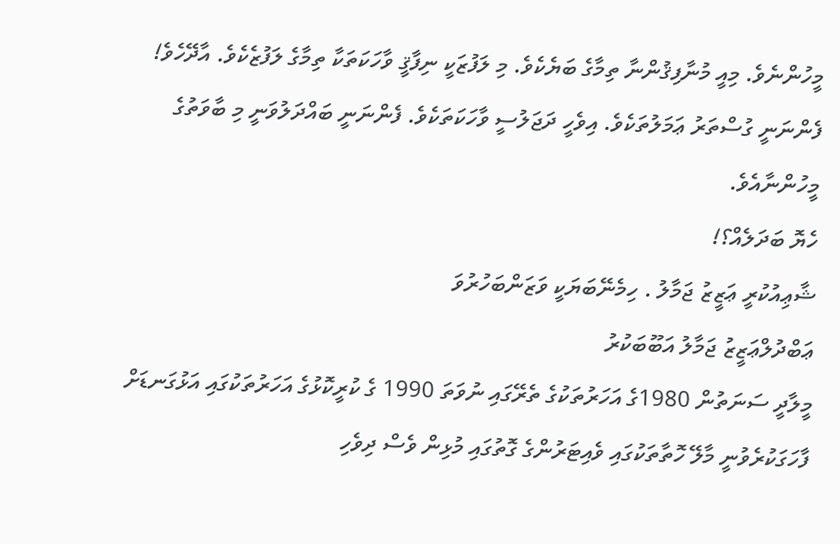މީހުންނެވެ. މިއީ މުނާފިޤުންނާ ތިމާގެ ބަޔެކެވެ. މި ލަފުޒަކީ ނިފާޤީ ވާހަކަތަކާ ތިމާގެ ލަފުޒެކެވެ. އާދޭހެވެ! ފެންނަނީ ގުސްތަރު ޢަމަލުތަކެވެ. އިވެހީ ދަޖަލުސީ ވާހަކަތަކެވެ. ފެންނަނީ ބައްދަލުވަނީ މި ބާވަތުގެ މީހުންނާއެވެ.
ހެޔޮ ބަދަލެއް؟!
ޝާޢިއުކުރީ ޢަޒީޒު ޖަމާލު . ހިމެނޭބަޔަކީ ވަޒަންބަހުރުވަ
ޢަބްދުލްޢަޒީޒު ޖަމާލު އަބޫބަކުރު
މީލާދީ ސަނަތުން 1980ގެ އަހަރުތަކުގެ ތެރޭގައި ނުވަތަ 1990 ގެ ކުރީކޮޅުގެ އަހަރުތަކުގައި އަޅުގަނޑަށް ފާހަގަކުރެވުނީ މާލޭ ހޮތާތަކުގައި ވެއިޓަރުންގެ ގޮތުގައި މުޅިން ވެސް ދިވެހި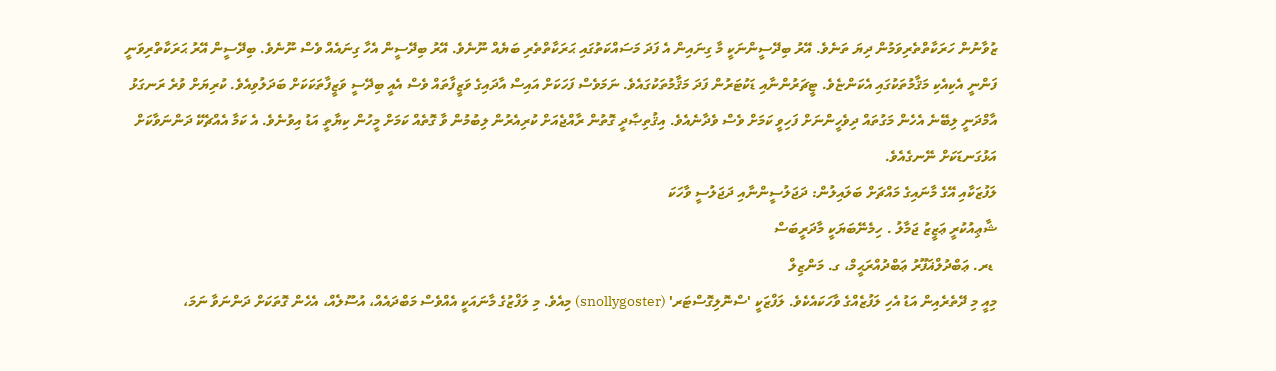ޒުވާނުން ހަރަކާތްތެރިވަމުން ދިޔަ ތަނެވެ. އޭރު ބިދޭސީންނަކީ މާ ގިނައިން އެ ފަދަ މަސައްކަތުގައި ޙަރަކާތްތެރި ބަޔެއް ނޫނެވެ. އޭރު ބިދޭސީން އެހާ ގިނައެއް ވެސް ނޫނެވެ. ބިދޭސީން އޭރު ޙަރަކާތްރިވަނީ ފަންނީ އެކިއެކި މަޤާމުތަކުގައި އެކަންޏެވެ. ޓީޗަރުންނާއި ޑަކުޓަރުން ފަދަ މަޤާމުތަކުގައެވެ. ނަމަވެސް ފަހަކަށް އައިސް އާދައިގެ ވަޒީފާތައް ވެސް އެއީ ބިދޭސީ ވަޒީފާތަކަކަށް ބަދަލުވިއެވެ. ކުރިޔަށް ވުރެ ރަނގަޅު އާމްދަނީ ލިބޭނެ އެހެން މަގުތައް ދިވެހީންނަށް ފަހިވީ ކަމަށް ވެސް ވެދާނެއެވެ. އިޤުތިޞާދީ ގޮތުން ރާއްޖެއަށް ކުރިއެރުން ލިބުމުން ވާ ގޮތެއް ކަމަށް މީހުން ކިޔާތީ އަޑު އިވުނެވެ. އެ ކަމާ އެއްޗެކޭ ދަންނަވާކަށް އަޅުގަނޑަކަށް ނޭނގެއެވެ.
ލަފުޒަކާއި އޭގެ މާނައިގެ މައްޗަށް ބަލައިލުން: ދަޖަލުސީންނާއި ދަޖަލުސީ ވާހަކަ
ޝާޢިއުކުރީ ޢަޒީޒު ޖަމާލު . ހިމެނޭބަޔަކީ މާދަރީބަސް
 ޑރ. ޢަބްދުލްޣަފޫރު ޢަބްދުއްރަޙީމް، ގ. މަންޒިލް
މިއީ މި ދޭތެރެއިން އަޑު އެހި ލަފުޒެއްގެ ވާހަކައެކެވެ. ލަފްޒަކީ 'ސްނޮލިގޮސްޓަރ' (snollygoster) މިއެވެ. މި ލަފްޒުގެ މާނައަކީ އެއްވެސް މަބްދައެއް، އުސޫލެއް، އެހެން ގޮތަކަށް ދަންނަވާ ނަމަ،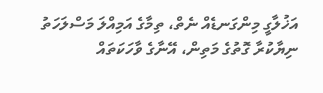އަޚުލާގީ މިންގަނޑެއް ނެތް، ތިމާގެ އަމިއްލަ މަސްލަހަތު ނިޔާކުރާ ގޮތުގެ މަތިން، އޭނާގެ ވާހަކަތައް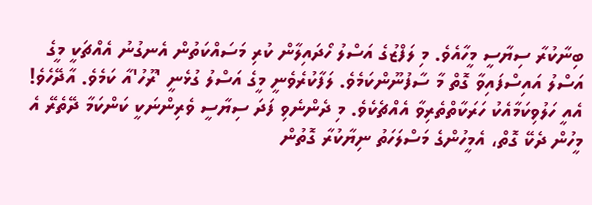ބިނާކުރާ ސިޔާސީ މީހާއެވެ. މި ލަފްޒުގެ އަސްލު ހޯދައިލާން ކުރި މަސައްކަތުން އެނގުނު އެއްޗަކީ މީގެ އަސްލު އައިސްފައިވާ ގޮތް މާ ސާފުނޫންކަމެވެ. ލަފާކުރެވެނީ މީގެ އަސްލު ގުޅެނީ 'ރޫހު'އާ ކަމެވެ. އާދޭހެވެ! އެއީ ހަލުވިކަމާއެކު ހަރަކާތްތެރިވާ އެއްޗެކެވެ. މި ދެންނެވި ފަދަ ސިޔާސީ ވެރިންނަކީ ކަންކަމާ ދޭތެރޭ އެ މީހުން ދެކޭ ގޮތް، އެމީހުންގެ މަސްލަހަތު ނިޔާކުރާ ގޮތުން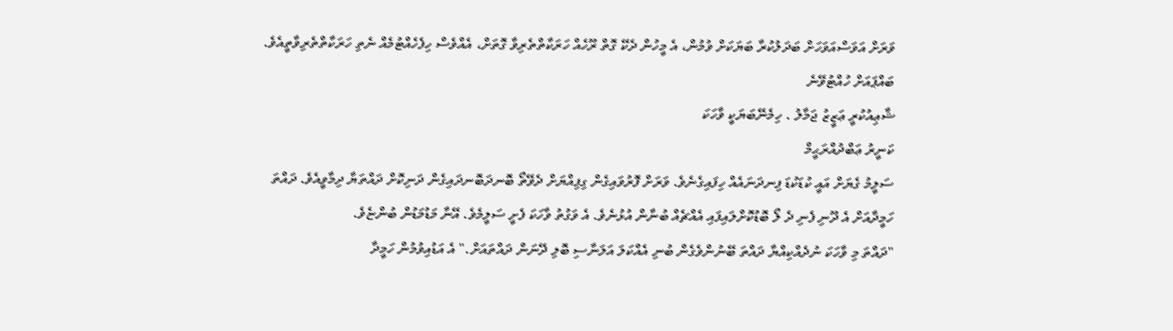ވަރަށް އަވަސްއަވަހަށް ބަދަލުކުރާ ބަޔަކަށް ވުމުން، އެ މީހުން ދެކޭ ގޮތް ރޫހެއް ހަރަކާތްތެރިވާ ގޮތަށް، އެއްވެސް ހިފެހެއްޓުމެއް ނެތި ހަރަކާތްތެރިވާތީއެވެ.
ބައްޕައަށް ހުއްޓުވޭނެ
ޝާޢިއުކުރީ ޢަޒީޒު ޖަމާލު . ހިމެނޭބަޔަކީ ވާހަކަ
ކަނީރު ޢަބްދުއްރަޙީމް
ސަލީމު ގެޔަށް އައީ ކުޑަކުޑަ ފިނދަނައެއް ހިފައިގެނެވެ. ވަރަށް ފޮރުވައިގެން ގިފިއްޔަށް ދެވޭތޯ ބޮނދަބޮނދައިގެން ދަނިކޮށް ދައްތަޔާ ދިމާވީއެވެ. ދައްތަ ހަމީދާއަށް އެ ދޫނި ފެނި ދެ ލޯ ބޮޑުކޮށްލައިފައި އެއްޗެއް ބުނާން އުޅުނެވެ. އެ ވަގުތު ވާހަކަ ފެށީ ސަލީމެވެ. އޭނާ މަޑުމަޑުން ބުންޏެވެ.
"ދައްތަ މި ވާހަކަ ނުދެއްކިއްޔާ ދައްތަ ބޭނުންވެގެން ބުނި އެއްކަލަ އަލަނާސި ބޮލި ދޭނަން ދައްތައަށް." އެ އަޑުއިވުމުން ހަމީދާ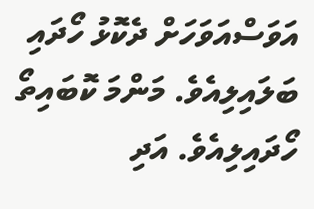އަވަސްއަވަހަށް ދެކޮޅު ހޯދައި ބަލައިލިއެވެ. މަންމަ ކޮބައިތޯ ހޯދައިލިއެވެ. އަދި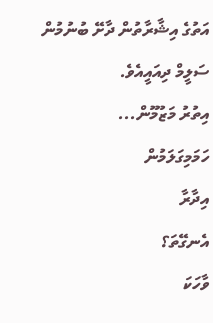އަތުގެ އިޝާރާތުން ދާށޭ ބުނުމުން ސަލީމް ދިއައީއެވެ.
އިތުރު މަޒުމޫން...
ހަމަމިގަލަމުން
އިދާރާ
އެނގޭތަ؟
ވާހަކަ